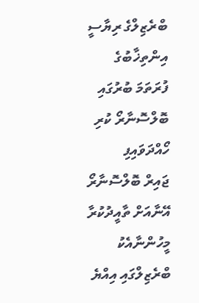ބްރެޒިލްގެ ރިޔާސީ އިންތިޚާބުގެ ފުރަތަމަ ބުރުގައި ބޮލްސޮނާރޯ ކުރި ހޯއްދަވައިފި
ޖައިރް ބޮލްސޮނާރޯ އޭނާއަށް ތާއީދުކުރާ މީހުންނާއެކު
ބްރެޒިލްގައި އިއްޔެ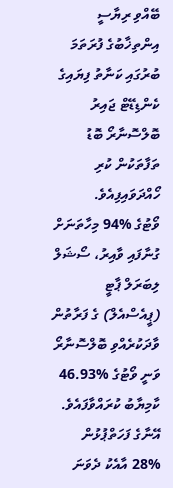ބޭއްވި ރިޔާސީ އިންތިޚާބުގެ ފުރަތަމަ ބުރުގައި ކަނާތު ފިޔައިގެ ކެންޑިޑޭޓް ޖައިރު ބޮލްސޮނާރޯ ބޮޑު ތަފާތަކުން ކުރި ހޯއްދަވައިފިއެވެ.
ވޯޓުގެ %94 މިހާތަނަށް ގުނާފައި ވާއިރު، ސޯޝަލް ލިބަރަލް ޕާޓީ (ޕީއެސްއެލް) ގެ ފަރާތުން ވާދަކުރެއްވި ބޮލްސޮނާރޯ ވަނީ ވޯޓުގެ %46.93 ކާމިޔާބު ކުރައްވާފައެވެ. އޭނާގެ ފަހަތްޕުޅުން %28 އާއެކު ދެވަނަ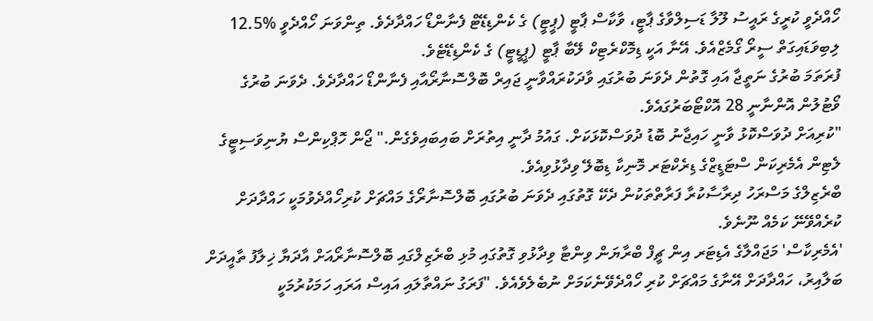ހޯއްދެވީ ކުރީގެ ރައީސު ލޫލާ ޑަސިލްވާގެ ޕާޓީ، ވާކާސް ޕާޓީ (ޕީޓީ) ގެ ކެންޑިޑޭޓް ފެނާންޑޯ ހައްދާދެވެ. ތިންވަނަ ހޯއްދެވީ %12.5 ލިބިވަޑައިގަތް ސީރޯ ގޯމެޒްއެވެ. އޭނާ އަކީ ޑިމޮކްރެޓިކް ލޭބާ ޕާޓީ (ޕީޑީޓީ) ގެ ކެންޑިޑޭޓެވެ.
ފުރަތަމަ ބުރުގެ ނަތީޖާ އައި ގޮތުން ދެވަނަ ބުރުގައި ވާދަކުރައްވާނީ ޖައިރް ބޮލްސޮނާރޯއާއި ފެނާންޑޯ ހައްދާދެވެ. ދެވަނަ ބުރުގެ ވޯޓުލުން އޮންނާނީ 28 އޮކްޓޯބަރުގައެވެ.
"ކުރިއަށް ދުވަސްކޮޅު ވާނީ ހައިޖާނު ބޮޑު ދުވަސްކޮޅަކަށް. ގައުމު ދާނީ އިތުރަށް ބައިބައިވެގެން." ޖޯން ހޮޕްކިންސް ޔުނިވަސިޓީގެ ލެޓިން އެމެރިކަން ސްޓަޑީޒްގެ ޑިރެކްޓަރ މޮނިކާ ޑިބޮލޭ ވިދާޅުވިއެވެ.
ބްރެޒިލްގެ މަސްރަހު ދިރާސާކުރާ ފަރާތްތަކުން ދެކޭ ގޮތުގައި ދެވަނަ ބުރުގައި ބޮލްސޮނާރޯގެ މައްޗަށް ކުރިހޯއްދެވުމަކީ ހައްދާދަށް ކުރެއްވޭނޭ ކަމެއް ނޫނެވެ.
'އެމެރިކާސް' މަޖައްލާގެ އެޑިޓަރ އިން ޗީފް ބްރާޔަން ވިންޓާ ވިދާޅުވި ގޮތުގައި މުޅި ބްރެޒިލްގައި ބޮލްސޮނާރޯއަށް އާދަޔާ ޚިލާފު ތާއީދަށް ބަލާއިރު، ހައްދާދަށް އޭނާގެ މައްޗަށް ކުރި ހޯއްދެވޭނެކަމަށް ނުބެލެވެއެވެ. "ފަރަގު ނައްތާލައި އައިސް އަރައި ހަމަކުރުމަކީ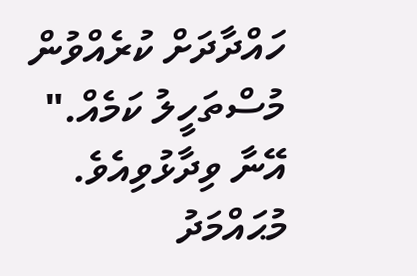ހައްދާދަށް ކުރެއްވުން މުސްތަހީލު ކަމެއް." އޭނާ ވިދާޅުވިއެވެ.
މުޙައްމަދު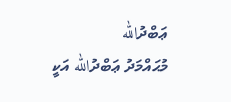ޢަބްދުالله
މުޙައްމަދު ޢަބްދުالله އަކީ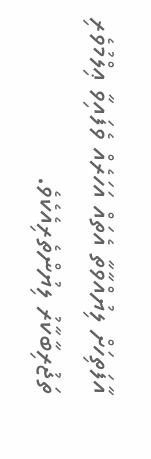އާފަތިހަށް ލިޔުއްވާތާ އެތައް އަހަރެއް ވެފައިވާ ޢިލްމުވެރި ތަޖުރިބާކާރު ލިޔުންތެރިއެކެވެ.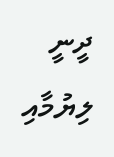ދީނީ ލިޔުމާއި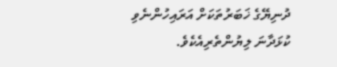ދުނިޔޭގެ ޚަބަރުތަކަށް އަރައިހުންނެވި ކުޅަދާނަ ލިޔުންތެރިއެކެވެ.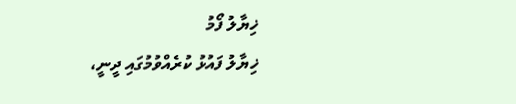ޚިޔާލު ފޯމު
ޚިޔާލު ފައުޅު ކުރެއްވުމުގައި ދީނީ،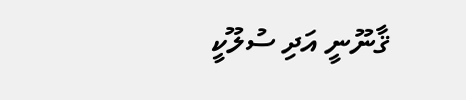ޤާނޫނީ އަދި ސުލޫކީ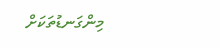މިންގަނޑުތަކަށް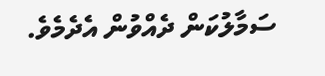ސަމާލުކަން ދެއްވުން އެދެމެވެ.